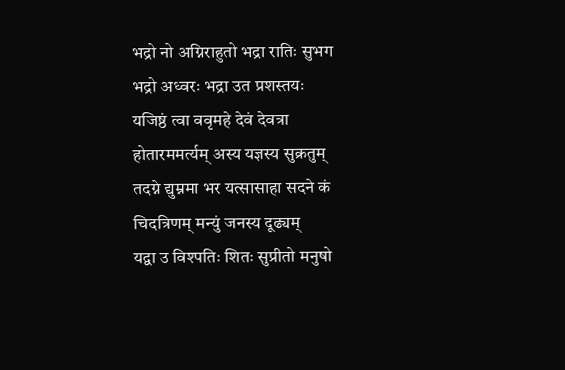भद्रो नो अग्निराहुतो भद्रा रातिः सुभग भद्रो अध्वरः भद्रा उत प्रशस्तयः
यजिष्ठं त्वा ववृमहे देवं देवत्रा होतारममर्त्यम् अस्य यज्ञस्य सुक्रतुम्
तदग्ने द्युम्नमा भर यत्सासाहा सदने कं चिदत्रिणम् मन्युं जनस्य दूढ्यम्
यद्वा उ विश्पतिः शितः सुप्रीतो मनुषो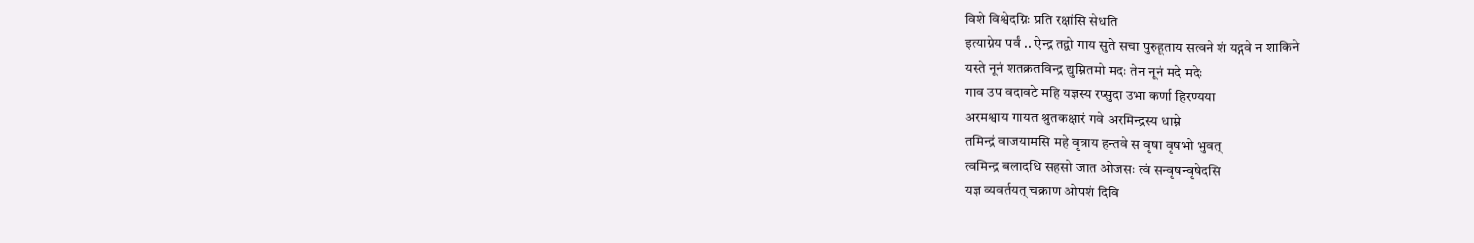विशे विश्वेदग्निः प्रति रक्षांसि सेधति
इत्याग्नेय पर्वं .. ऐन्द्र तद्वो गाय सुते सचा पुरुहूताय सत्वने शं यद्गवे न शाकिने
यस्ते नूनं शतक्रतविन्द्र द्युम्नितमो मदः तेन नूनं मदे मदेः
गाव उप वदावटे महि यज्ञस्य रप्सुदा उभा कर्णा हिरण्यया
अरमश्वाय गायत श्रुतकक्षारं गवे अरमिन्द्रस्य धाम्ने
तमिन्द्रं वाजयामसि महे वृत्राय हन्तवे स वृषा वृषभो भुवत्
त्वमिन्द्र बलादधि सहसो जात ओजसः त्वं सन्वृषन्वृषेदसि
यज्ञ व्यवर्तयत् चक्राण ओपशं दिवि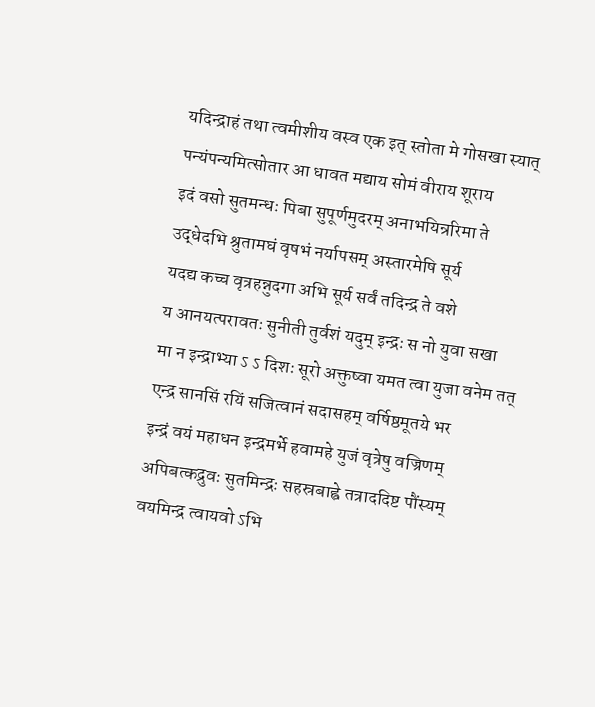यदिन्द्राहं तथा त्वमीशीय वस्व एक इत् स्तोता मे गोसखा स्यात्
पन्यंपन्यमित्सोतार आ धावत मद्याय सोमं वीराय शूराय
इदं वसो सुतमन्धः पिबा सुपूर्णमुदरम् अनाभयिन्ररिमा ते
उद्धेदभि श्रुतामघं वृषभं नर्यापसम् अस्तारमेषि सूर्य
यदद्य कच्च वृत्रहन्नुदगा अभि सूर्य सर्वं तदिन्द्र ते वशे
य आनयत्परावतः सुनीती तुर्वशं यदुम् इन्द्रः स नो युवा सखा
मा न इन्द्राभ्या ऽ ऽ दिशः सूरो अक्तुष्वा यमत त्वा युजा वनेम तत्
एन्द्र सानसिं रयिं सजित्वानं सदासहम् वर्षिष्ठमूतये भर
इन्द्रं वयं महाधन इन्द्रमर्भे हवामहे युजं वृत्रेषु वज्रिणम्
अपिबत्कद्रुवः सुतमिन्द्रः सहस्रबाह्वे तत्राददिष्ट पौंस्यम्
वयमिन्द्र त्वायवो ऽभि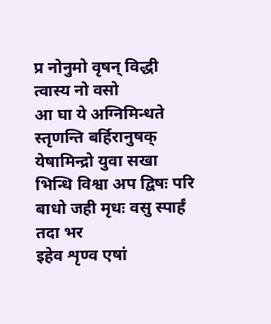प्र नोनुमो वृषन् विद्धी त्वास्य नो वसो
आ घा ये अग्निमिन्धते स्तृणन्ति बर्हिरानुषक् येषामिन्द्रो युवा सखा
भिन्धि विश्वा अप द्विषः परि बाधो जही मृधः वसु स्पार्हं तदा भर
इहेव शृण्व एषां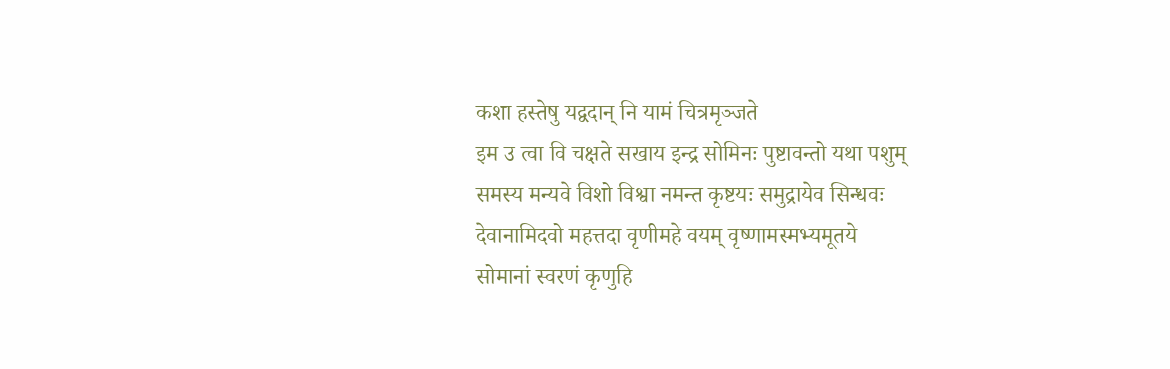कशा हस्तेषु यद्वदान् नि यामं चित्रमृञ्जते
इम उ त्वा वि चक्षते सखाय इन्द्र सोमिनः पुष्टावन्तो यथा पशुम्
समस्य मन्यवे विशो विश्वा नमन्त कृष्टयः समुद्रायेव सिन्धवः
देवानामिदवो महत्तदा वृणीमहे वयम् वृष्णामस्मभ्यमूतये
सोमानां स्वरणं कृणुहि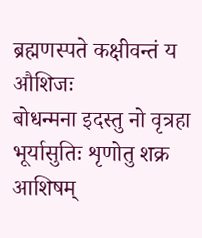ब्रह्मणस्पते कक्षीवन्तं य औशिजः
बोधन्मना इदस्तु नो वृत्रहा भूर्यासुतिः शृणोतु शक्र आशिषम्